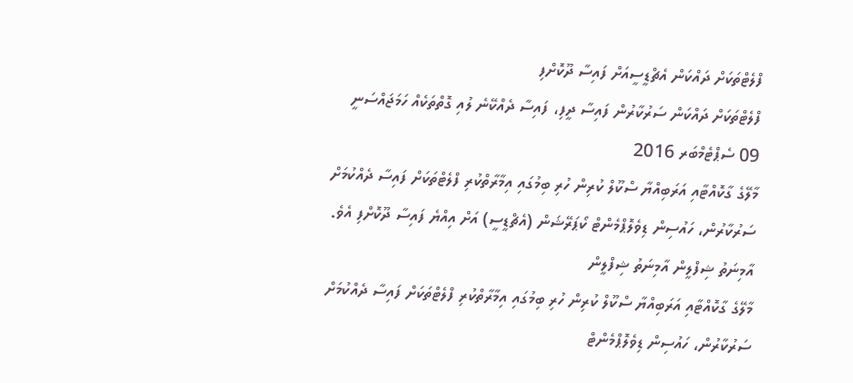ފްލެޓްތަކަށް ދައްކަން އެޗްޑީސީއަށް ފައިސާ ދޫކޮށްފި
ފްލެޓްތަކަށް ދައްކަން ސަރުކާރުން ފައިސާ ދީފި، ފައިސާ ދެއްކޭނެ ލުއި ގޮތްތަކެއް ހަމަޖައްސަނީ
09 ސެޕްޓެމްބަރ 2016
މާލޭގެ ގާކޮއްޓާއި އަރަބިއްޔާ ސްކޫލް ކުރިން ހުރި ބިމުގައި އިމާރާތްކުރި ފްލެޓްތަކަށް ފައިސާ ދެއްކުމަށް ސަރުކާރުން، ހައުސިން ޑިވެލޮޕްމެންޓް ކޯޕަރޭޝަން (އެޗްޑީސީ) އަށް އިއްޔެ ފައިސާ ދޫކޮށްފި އެވެ.
އާމިނަތު ޝިފްލީން އާމިނަތު ޝިފްލީން
މާލޭގެ ގާކޮއްޓާއި އަރަބިއްޔާ ސްކޫލް ކުރިން ހުރި ބިމުގައި އިމާރާތްކުރި ފްލެޓްތަކަށް ފައިސާ ދެއްކުމަށް ސަރުކާރުން، ހައުސިން ޑިވެލޮޕްމެންޓް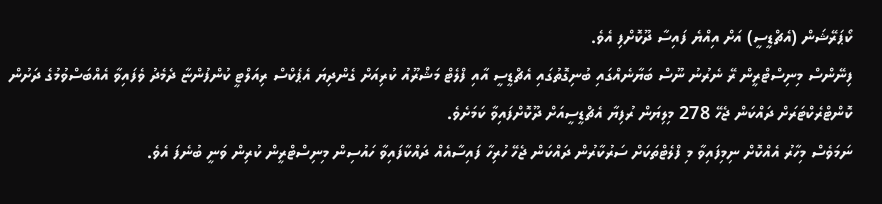ކޯޕަރޭޝަން (އެޗްޑީސީ) އަށް އިއްޔެ ފައިސާ ދޫކޮށްފި އެވެ.
ފިނޭންސް މިނިސްޓްރީން ރޭ ނެރުނު ނޫސް ބަޔާނެއްގައި ބުނިގޮތުގައި އެޗްޑީސީ އާއި ފްލެޓް މަޝްރޫއު ކުރިއަށް ގެންދިޔަ އެޕެކްސް ރިއަލްޓީ ކުންފުންޏާ ދެމެދު ވެފައިވާ އެއްބަސްވުމުގެ ދަށުން ކޮންޓްރެކްޓަރަށް ދައްކަން ޖެހޭ 278 މިލިޔަން ރުފިޔާ އެޗްޑީސީއަށް ދޫކޮށްފައިވާ ކަމަށެވެ.
ނަމަވެސް މިހާރު އެއްކޮށް ނިމިފައިވާ މި ފްލެޓްތަކަށް ސަރުކާރުން ދައްކަން ޖެހޭ ހުރިހާ ފައިސާއެއް ދައްކާފައިވާ ހައުސިން މިނިސްޓްރީން ކުރިން ވަނީ ބުނެފަ އެވެ.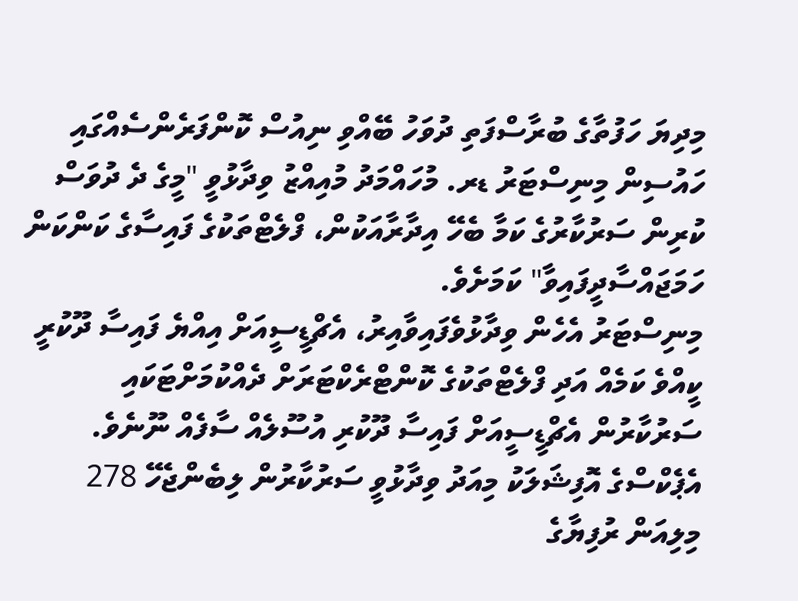މިދިޔަ ހަފުތާގެ ބުރާސްފަތި ދުވަހު ބޭއްވި ނިއުސް ކޮންފަރެންސެއްގައި ހައުސިން މިނިސްޓަރު ޑރ. މުހައްމަދު މުއިއްޒު ވިދާޅުވީ "މީގެ ދެ ދުވަސް ކުރިން ސަރުކާރުގެ ކަމާ ބެހޭ އިދާރާއަކުން، ފްލެޓްތަކުގެ ފައިސާގެ ކަންކަން ހަމަޖައްސާދީފައިވާ" ކަމަށެވެ.
މިނިސްޓަރު އެހެން ވިދާޅުވެފައިވާއިރު، އެޗްޑީސީއަށް އިއްޔެ ފައިސާ ދޫކުރީ ކީއްވެ ކަމެއް އަދި ފްލެޓްތަކުގެ ކޮންޓްރެކްޓަރަށް ދެއްކުމަށްޓަކައި ސަރުކާރުން އެޗްޑީސީއަށް ފައިސާ ދޫކުރި އުސޫލެއް ސާފެއް ނޫނެވެ.
އެޕެކްސްގެ އޮފިޝަލަކު މިއަދު ވިދާޅުވީ ސަރުކާރުން ލިބެންޖެހޭ 278 މިލިއަން ރުފިޔާގެ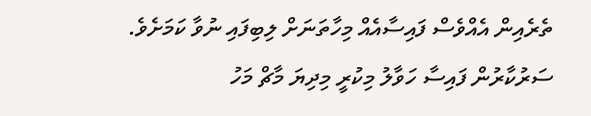ތެރެއިން އެއްވެސް ފައިސާއެއް މިހާތަނަށް ލިބިފައި ނުވާ ކަމަށެވެ.
ސަރުކާރުން ފައިސާ ހަވާލު މިކުރީ މިދިޔަ މާޗް މަހު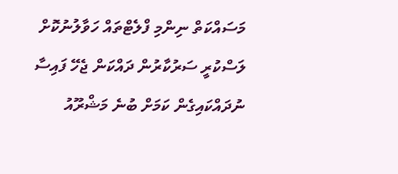މަސައްކަތް ނިންމި ފްލެޓްތައް ހަވާލުނުކޮށް ލަސްކުރީ ސަރުކާރުން ދައްކަން ޖެހޭ ފައިސާ ނުދައްކައިގެން ކަމަށް ބުނެ މަޝްރޫއު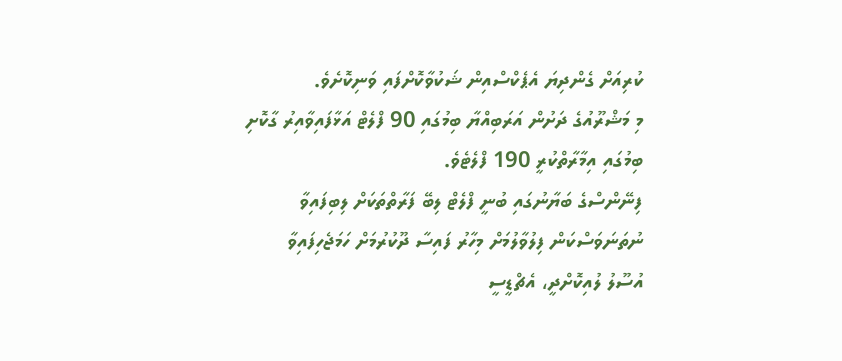ކުރިއަށް ގެންދިޔަ އެޕެކްސްއިން ޝަކުވާކޮށްފައި ވަނިކޮށެވެ.
މި މަޝްރޫއުގެ ދަށުން އަރަބިއްޔާ ބިމުގައި 90 ފްލެޓް އަޅާފައިވާއިރު ގާކޮށި ބިމުގައި އިމާރާތްކުރީ 190 ފްލެޓެވެ.
ފިނޭންސްގެ ބަޔާނުގައި ބުނީ ފްލެޓް ލިބޭ ފަރާތްތަކަށް ލިބިފައިވާ ނުތަނަވަސްކަން ފިލުވާލުމަށް މިހާރު ފައިސާ ދޫކުރުމަށް ހަމަޖެހިފައިވާ އުސޫލު ލުއިކޮށްދީ، އެޗްޑީސީ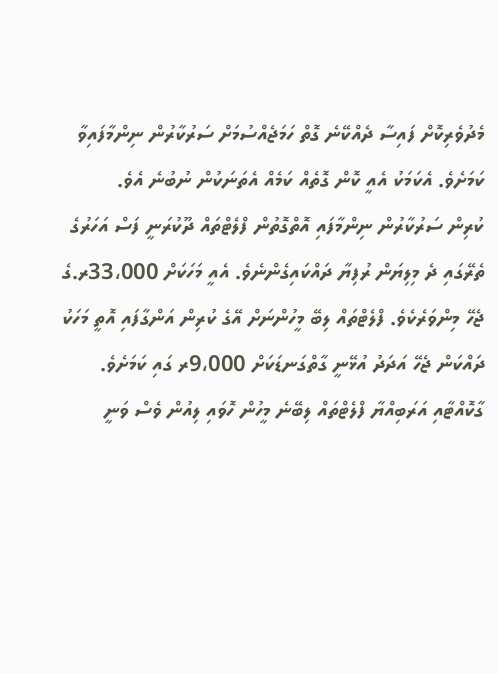މެދުވެރިކޮށް ފައިސާ ދެއްކޭނެ ގޮތް ހަމަޖެއްސުމަށް ސަރުކާރުން ނިންމާފައިވާ ކަމަށެވެ. އެކަމަކު އެއީ ކޮން ގޮތެއް ކަމެއް އެތަނަކުން ނުބުނެ އެވެ.
ކުރިން ސަރުކާރުން ނިންމާފައި އޮތްގޮތުން ފްލެޓްތައް ދޫކުރަނީ ފަސް އަހަރުގެ ތެރޭގައި ދެ މިލިޔަން ރުފިޔާ ދައްކައިގެންނެވެ. އެއީ މަހަކަށް 33،000ރ.ގެ ޖެހޭ މިންވަރެކެވެ. ފްލެޓްތައް ލިބޭ މީހުންނަށް އޭގެ ކުރިން އަންގާފައި އޮތީ މަހަކު ދައްކަން ޖެހޭ އަދަދު އުޅޭނީ ގާތްގަނޑަކަށް 9،000ރ ގައި ކަމަށެވެ.
ގާކޮއްޓާއި އަރަބިއްޔާ ފްލެޓްތައް ލިބޭނެ މީހުން ހޮވައި ލިއުން ވެސް ވަނީ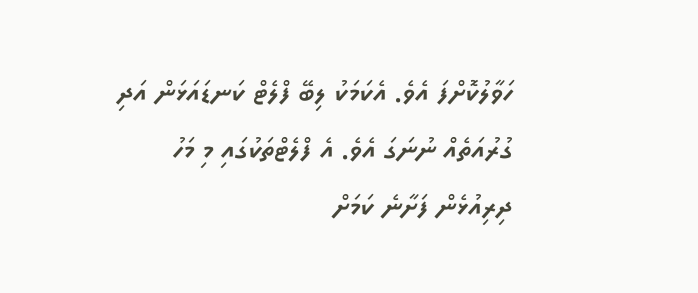ހަވާލުކޮށްފަ އެވެ. އެކަމަކު ލިބޭ ފްލެޓް ކަނޑައަޅަން އަދި ގުރުއަތެއް ނުނަގަ އެވެ. އެ ފްލެޓްތަކުގައި މި މަހު ދިރިއުޅެން ފަށާނެ ކަމަށް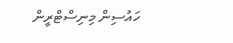ހައުސިން މިނިސްޓްރީން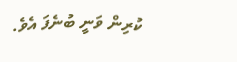ކުރިން ވަނީ ބުނެފަ އެވެ.